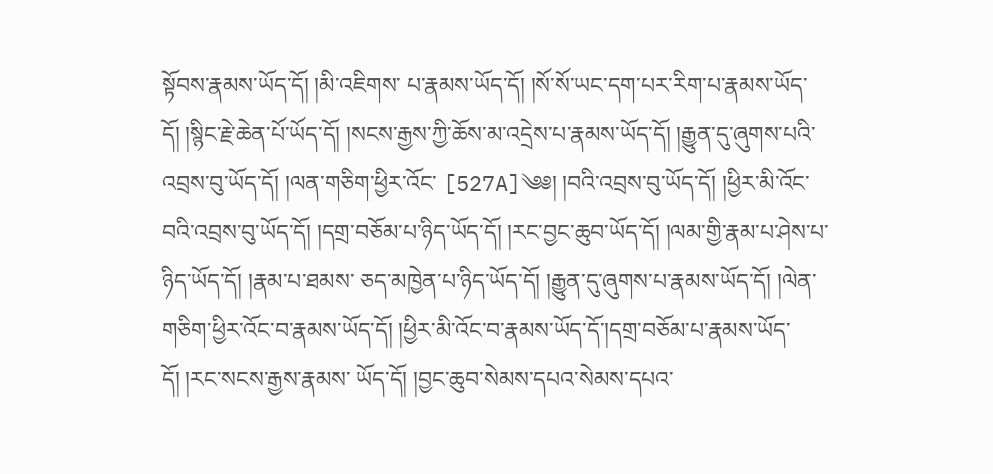སྟོབས་རྣམས་ཡོད་དོ། །མི་འཇིགས་ པ་རྣམས་ཡོད་དོ། །སོ་སོ་ཡང་དག་པར་རིག་པ་རྣམས་ཡོད་དོ། །སྙིང་རྗེ་ཆེན་པོ་ཡོད་དོ། །སངས་རྒྱས་ཀྱི་ཆོས་མ་འདྲེས་པ་རྣམས་ཡོད་དོ། །རྒྱུན་དུ་ཞུགས་པའི་འབྲས་བུ་ཡོད་དོ། །ལན་གཅིག་ཕྱིར་འོང་ [527A]༄༅། །བའི་འབྲས་བུ་ཡོད་དོ། །ཕྱིར་མི་འོང་བའི་འབྲས་བུ་ཡོད་དོ། །དགྲ་བཅོམ་པ་ཉིད་ཡོད་དོ། །རང་བྱང་ཆུབ་ཡོད་དོ། །ལམ་གྱི་རྣམ་པ་ཤེས་པ་ཉིད་ཡོད་དོ། །རྣམ་པ་ཐམས་ ཅད་མཁྱེན་པ་ཉིད་ཡོད་དོ། །རྒྱུན་དུ་ཞུགས་པ་རྣམས་ཡོད་དོ། །ལེན་གཅིག་ཕྱིར་འོང་བ་རྣམས་ཡོད་དོ། །ཕྱིར་མི་འོང་བ་རྣམས་ཡོད་དོ་།དགྲ་བཅོམ་པ་རྣམས་ཡོད་དོ། །རང་སངས་རྒྱས་རྣམས་ ཡོད་དོ། །བྱང་ཆུབ་སེམས་དཔའ་སེམས་དཔའ་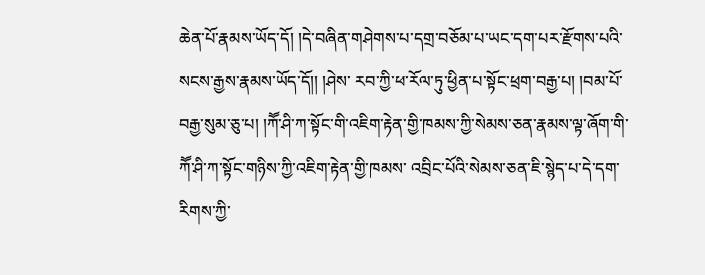ཆེན་པོ་རྣམས་ཡོད་དོ། །དེ་བཞིན་གཤེགས་པ་དགྲ་བཅོམ་པ་ཡང་དག་པར་རྫོགས་པའི་སངས་རྒྱས་རྣམས་ཡོད་དོ།། །ཤེས་ རབ་ཀྱི་ཕ་རོལ་ཏུ་ཕྱིན་པ་སྟོང་ཕྲག་བརྒྱ་པ། །བམ་པོ་བརྒྱ་སུམ་ཅུ་པ། །ཀཽ་ཤི་ཀ་སྟོང་གི་འཇིག་རྟེན་གྱི་ཁམས་ཀྱི་སེམས་ཅན་རྣམས་ལྟ་ཞོག་གི་ཀཽ་ཤི་ཀ་སྟོང་གཉིས་ཀྱི་འཇིག་རྟེན་གྱི་ཁམས་ འབྲིང་པོའི་སེམས་ཅན་ཇི་སྙེད་པ་དེ་དག་རིགས་ཀྱི་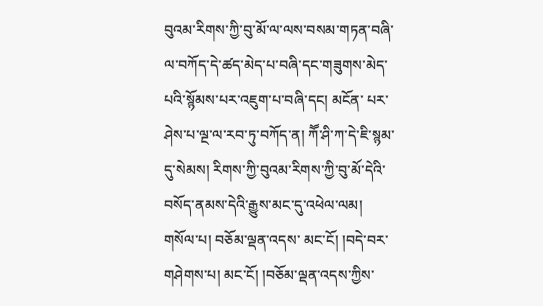བུའམ་རིགས་ཀྱི་བུ་མོ་ལ་ལས་བསམ་གཏན་བཞི་ལ་བཀོད་དེ་ཚད་མེད་པ་བཞི་དང་གཟུགས་མེད་པའི་སྙོམས་པར་འཇུག་པ་བཞི་དང། མངོན་ པར་ཤེས་པ་ལྔ་ལ་རབ་ཏུ་བཀོད་ན། ཀཽ་ཤི་ཀ་དེ་ཇི་སྙམ་དུ་སེམས། རིགས་ཀྱི་བུའམ་རིགས་ཀྱི་བུ་མོ་དེའི་བསོད་ནམས་དེའི་རྒྱུས་མང་དུ་འཕེལ་ལམ། གསོལ་པ། བཅོམ་ལྡན་འདས་ མང་ངོ། །བདེ་བར་གཤེགས་པ། མང་ངོ། །བཅོམ་ལྡན་འདས་ཀྱིས་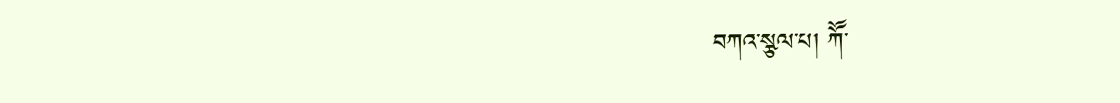བཀའ་སྩལ་པ། ཀཽ་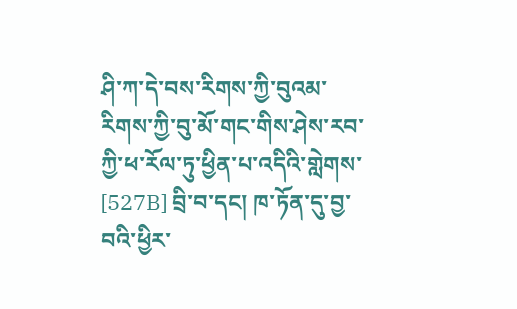ཤི་ཀ་དེ་བས་རིགས་ཀྱི་བུའམ་རིགས་ཀྱི་བུ་མོ་གང་གིས་ཤེས་རབ་ཀྱི་ཕ་རོལ་ཏུ་ཕྱིན་པ་འདིའི་གླེགས་ [527B] བྲི་བ་དང། ཁ་ཏོན་དུ་བྱ་བའི་ཕྱིར་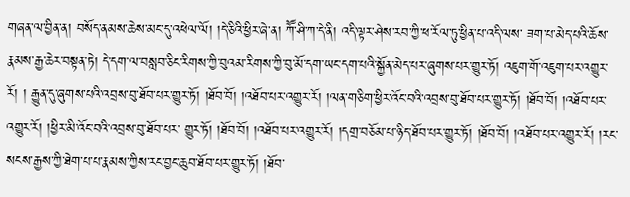གཞན་ལ་བྱིན་ན། བསོད་ནམས་ཆེས་མང་དུ་འཕེལ་ལོ། །དེ་ཅིའི་ཕྱིར་ཞེ་ན། ཀཽ་ཤི་ཀ་དེ་ནི། འདི་ལྟར་ཤེས་རབ་ཀྱི་ཕ་རོལ་ཏུ་ཕྱིན་པ་འདི་ལས་ ཟག་པ་མེད་པའི་ཆོས་རྣམས་རྒྱ་ཆེར་བསྟན་ཏེ། དེ་དག་ལ་བསླབ་ཅིང་རིགས་ཀྱི་བུའམ་རིགས་ཀྱི་བུ་མོ་དག་ཡང་དག་པའི་སྐྱོན་མེད་པར་ཞུགས་པར་གྱུར་ཏོ། འཇུག་གོ་འཇུག་པར་འགྱུར་རོ། ། རྒྱུན་དུ་ཞུགས་པའི་འབྲས་བུ་ཐོབ་པར་གྱུར་ཏོ། །ཐོབ་བོ། །འཐོབ་པར་འགྱུར་རོ། །ལན་གཅིག་ཕྱིར་འོང་བའི་འབྲས་བུ་ཐོབ་པར་གྱུར་ཏོ། །ཐོབ་བོ། །འཐོབ་པར་འགྱུར་རོ། །ཕྱིར་མི་འོང་བའི་འབྲས་བུ་ཐོབ་པར་ གྱུར་ཏོ། །ཐོབ་བོ། །འཐོབ་པར་འགྱུར་རོ། །དགྲ་བཅོམ་པ་ཉིད་ཐོབ་པར་གྱུར་ཏོ། །ཐོབ་བོ། །འཐོབ་པར་འགྱུར་རོ། །རང་སངས་རྒྱས་ཀྱི་ཐེག་པ་པ་རྣམས་ཀྱིས་རང་བྱང་ཆུབ་ཐོབ་པར་གྱུར་ཏོ། །ཐོབ་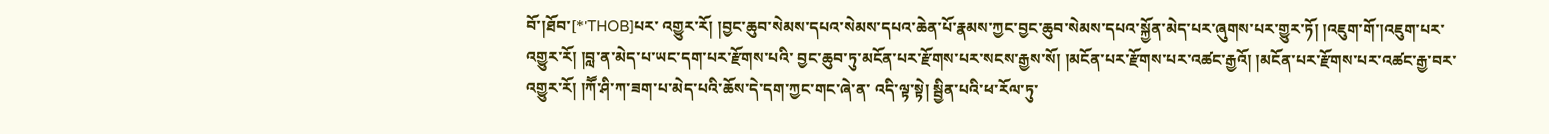བོ་།ཐོབ་[*'THOB]པར་ འགྱུར་རོ། །བྱང་ཆུབ་སེམས་དཔའ་སེམས་དཔའ་ཆེན་པོ་རྣམས་ཀྱང་བྱང་ཆུབ་སེམས་དཔའ་སྐྱོན་མེད་པར་ཞུགས་པར་གྱུར་ཏོ། །འཇུག་གོ་།འཇུག་པར་འགྱུར་རོ། །བླ་ན་མེད་པ་ཡང་དག་པར་རྫོགས་པའི་ བྱང་ཆུབ་ཏུ་མངོན་པར་རྫོགས་པར་སངས་རྒྱས་སོ། །མངོན་པར་རྫོགས་པར་འཚང་རྒྱའོ། །མངོན་པར་རྫོགས་པར་འཚང་རྒྱ་བར་འགྱུར་རོ། །ཀཽ་ཤི་ཀ་ཟག་པ་མེད་པའི་ཆོས་དེ་དག་ཀྱང་གང་ཞེ་ན་ འདི་ལྟ་སྟེ། སྦྱིན་པའི་ཕ་རོལ་ཏུ་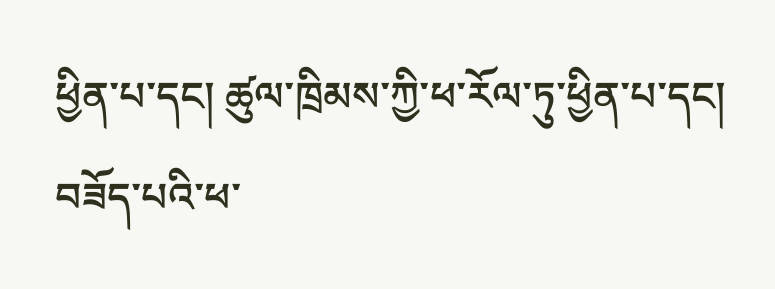ཕྱིན་པ་དང། ཚུལ་ཁྲིམས་ཀྱི་ཕ་རོལ་ཏུ་ཕྱིན་པ་དང། བཟོད་པའི་ཕ་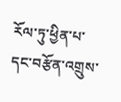རོལ་ཏུ་ཕྱིན་པ་དང་བརྩོན་འགྲུས་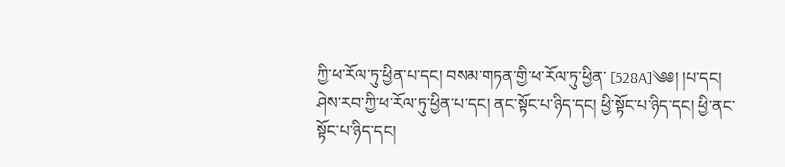ཀྱི་ཕ་རོལ་ཏུ་ཕྱིན་པ་དང། བསམ་གཏན་གྱི་ཕ་རོལ་ཏུ་ཕྱིན་ [528A]༄༅། །པ་དང། ཤེས་རབ་ཀྱི་ཕ་རོལ་ཏུ་ཕྱིན་པ་དང། ནང་སྟོང་པ་ཉིད་དང། ཕྱི་སྟོང་པ་ཉིད་དང། ཕྱི་ནང་སྟོང་པ་ཉིད་དང།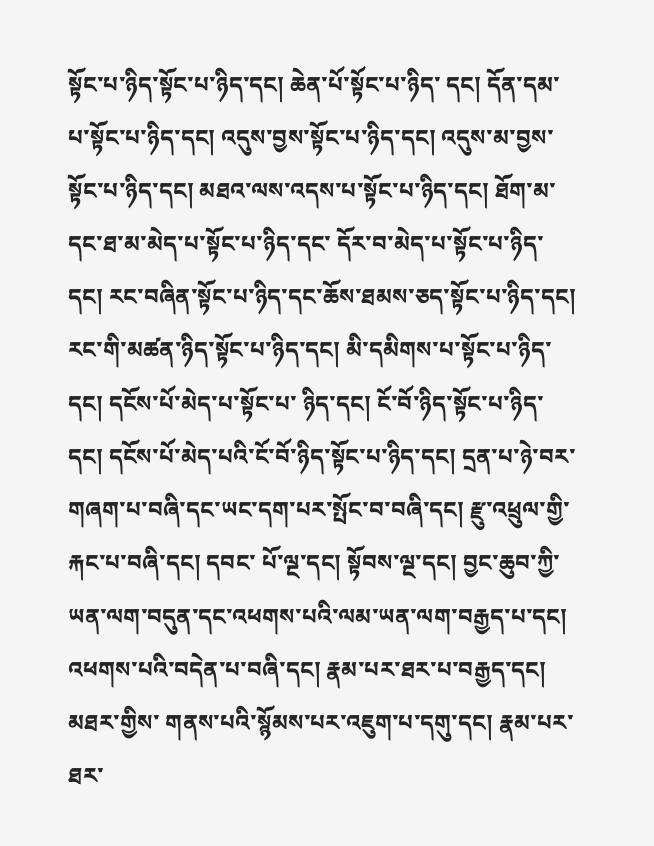སྟོང་པ་ཉིད་སྟོང་པ་ཉིད་དང། ཆེན་པོ་སྟོང་པ་ཉིད་ དང། དོན་དམ་པ་སྟོང་པ་ཉིད་དང། འདུས་བྱས་སྟོང་པ་ཉིད་དང། འདུས་མ་བྱས་སྟོང་པ་ཉིད་དང། མཐའ་ལས་འདས་པ་སྟོང་པ་ཉིད་དང། ཐོག་མ་དང་ཐ་མ་མེད་པ་སྟོང་པ་ཉིད་དང་ དོར་བ་མེད་པ་སྟོང་པ་ཉིད་དང། རང་བཞིན་སྟོང་པ་ཉིད་དང་ཆོས་ཐམས་ཅད་སྟོང་པ་ཉིད་དང། རང་གི་མཚན་ཉིད་སྟོང་པ་ཉིད་དང། མི་དམིགས་པ་སྟོང་པ་ཉིད་དང། དངོས་པོ་མེད་པ་སྟོང་པ་ ཉིད་དང། ངོ་བོ་ཉིད་སྟོང་པ་ཉིད་དང། དངོས་པོ་མེད་པའི་ངོ་བོ་ཉིད་སྟོང་པ་ཉིད་དང། དྲན་པ་ཉེ་བར་གཞག་པ་བཞི་དང་ཡང་དག་པར་སྤོང་བ་བཞི་དང། རྫུ་འཕྲུལ་གྱི་རྐང་པ་བཞི་དང། དབང་ པོ་ལྔ་དང། སྟོབས་ལྔ་དང། བྱང་ཆུབ་ཀྱི་ཡན་ལག་བདུན་དང་འཕགས་པའི་ལམ་ཡན་ལག་བརྒྱད་པ་དང། འཕགས་པའི་བདེན་པ་བཞི་དང། རྣམ་པར་ཐར་པ་བརྒྱད་དང། མཐར་གྱིས་ གནས་པའི་སྙོམས་པར་འཇུག་པ་དགུ་དང། རྣམ་པར་ཐར་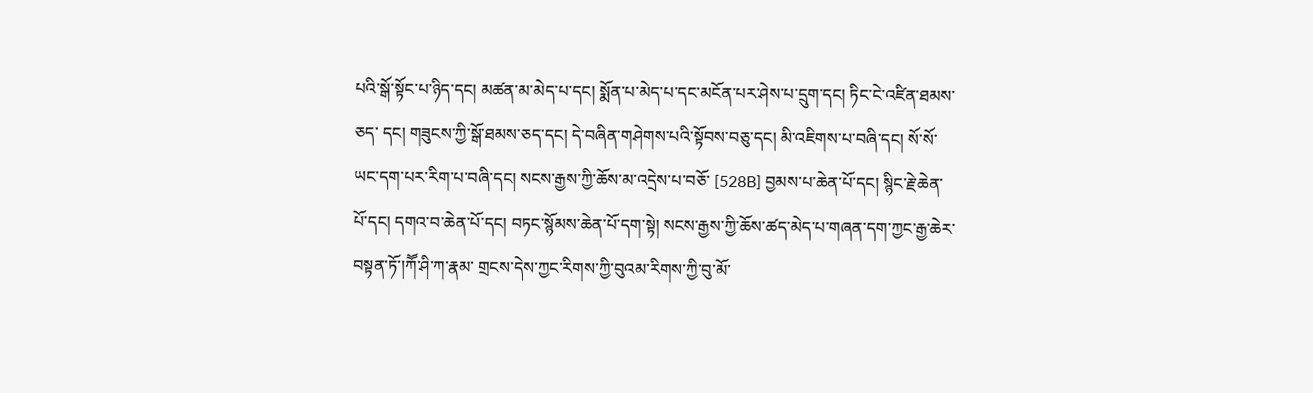པའི་སྒོ་སྟོང་པ་ཉིད་དང། མཚན་མ་མེད་པ་དང། སྨོན་པ་མེད་པ་དང་མངོན་པར་ཤེས་པ་དྲུག་དང། ཏིང་ངེ་འཛིན་ཐམས་ཅད་ དང། གཟུངས་ཀྱི་སྒོ་ཐམས་ཅད་དང། དེ་བཞིན་གཤེགས་པའི་སྟོབས་བཅུ་དང། མི་འཇིགས་པ་བཞི་དང། སོ་སོ་ཡང་དག་པར་རིག་པ་བཞི་དང། སངས་རྒྱས་ཀྱི་ཆོས་མ་འདྲེས་པ་བཅོ་ [528B] བྱམས་པ་ཆེན་པོ་དང། སྙིང་རྗེ་ཆེན་པོ་དང། དགའ་བ་ཆེན་པོ་དང། བཏང་སྙོམས་ཆེན་པོ་དག་སྟེ། སངས་རྒྱས་ཀྱི་ཆོས་ཚད་མེད་པ་གཞན་དག་ཀྱང་རྒྱ་ཆེར་བསྟན་ཏོ་།ཀཽ་ཤི་ཀ་རྣམ་ གྲངས་དེས་ཀྱང་རིགས་ཀྱི་བུའམ་རིགས་ཀྱི་བུ་མོ་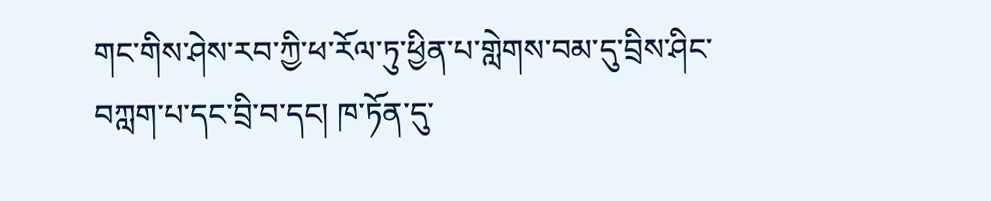གང་གིས་ཤེས་རབ་ཀྱི་ཕ་རོལ་ཏུ་ཕྱིན་པ་གླེགས་བམ་དུ་བྲིས་ཤིང་བཀླག་པ་དང་བྲི་བ་དང། ཁ་ཏོན་དུ་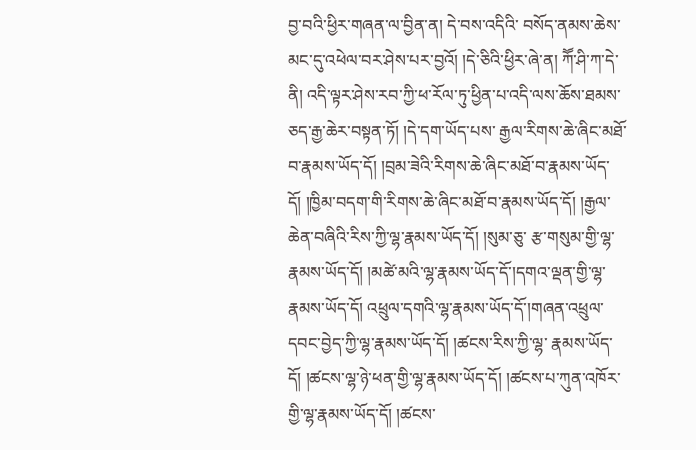བྱ་བའི་ཕྱིར་གཞན་ལ་བྱིན་ན། དེ་བས་འདིའི་ བསོད་ནམས་ཆེས་མང་དུ་འཕེལ་བར་ཤེས་པར་བྱའོ། །དེ་ཅིའི་ཕྱིར་ཞེ་ན། ཀཽ་ཤི་ཀ་དེ་ནི། འདི་ལྟར་ཤེས་རབ་ཀྱི་ཕ་རོལ་ཏུ་ཕྱིན་པ་འདི་ལས་ཆོས་ཐམས་ཅད་རྒྱ་ཆེར་བསྟན་ཏོ། །དེ་དག་ཡོད་པས་ རྒྱལ་རིགས་ཆེ་ཞིང་མཐོ་བ་རྣམས་ཡོད་དོ། །བྲམ་ཟེའི་རིགས་ཆེ་ཞིང་མཐོ་བ་རྣམས་ཡོད་དོ། །ཁྱིམ་བདག་གི་རིགས་ཆེ་ཞིང་མཐོ་བ་རྣམས་ཡོད་དོ། །རྒྱལ་ཆེན་བཞིའི་རིས་ཀྱི་ལྷ་རྣམས་ཡོད་དོ། །སུམ་ཅུ་ རྩ་གསུམ་གྱི་ལྷ་རྣམས་ཡོད་དོ། །མཚེ་མའི་ལྷ་རྣམས་ཡོད་དོ་།དགའ་ལྡན་གྱི་ལྷ་རྣམས་ཡོད་དོ། འཕྲུལ་དགའི་ལྷ་རྣམས་ཡོད་དོ་།གཞན་འཕྲུལ་དབང་བྱེད་ཀྱི་ལྷ་རྣམས་ཡོད་དོ། །ཚངས་རིས་ཀྱི་ལྷ་ རྣམས་ཡོད་དོ། །ཚངས་ལྷ་ཉེ་ཕན་གྱི་ལྷ་རྣམས་ཡོད་དོ། །ཚངས་པ་ཀུན་འཁོར་གྱི་ལྷ་རྣམས་ཡོད་དོ། །ཚངས་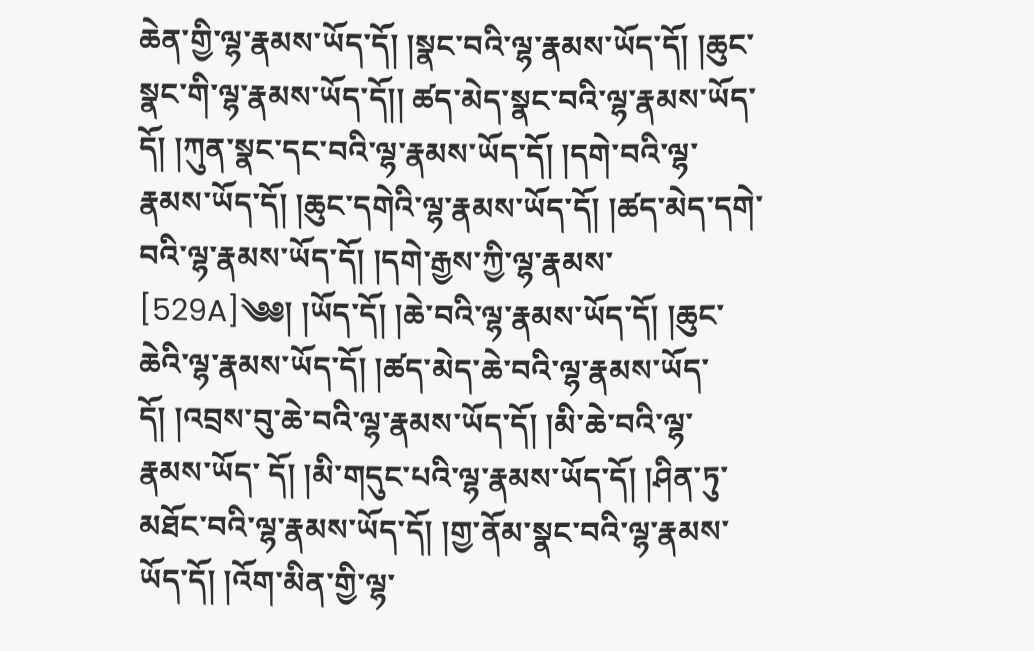ཆེན་གྱི་ལྷ་རྣམས་ཡོད་དོ། །སྣང་བའི་ལྷ་རྣམས་ཡོད་དོ། །ཆུང་སྣང་གི་ལྷ་རྣམས་ཡོད་དོ།། ཚད་མེད་སྣང་བའི་ལྷ་རྣམས་ཡོད་དོ། །ཀུན་སྣང་དང་བའི་ལྷ་རྣམས་ཡོད་དོ། །དགེ་བའི་ལྷ་རྣམས་ཡོད་དོ། །ཆུང་དགེའི་ལྷ་རྣམས་ཡོད་དོ། །ཚད་མེད་དགེ་བའི་ལྷ་རྣམས་ཡོད་དོ། །དགེ་རྒྱས་ཀྱི་ལྷ་རྣམས་ [529A]༄༅། །ཡོད་དོ། །ཆེ་བའི་ལྷ་རྣམས་ཡོད་དོ། །ཆུང་ཆེའི་ལྷ་རྣམས་ཡོད་དོ། །ཚད་མེད་ཆེ་བའི་ལྷ་རྣམས་ཡོད་དོ། །འབྲས་བུ་ཆེ་བའི་ལྷ་རྣམས་ཡོད་དོ། །མི་ཆེ་བའི་ལྷ་རྣམས་ཡོད་ དོ། །མི་གདུང་པའི་ལྷ་རྣམས་ཡོད་དོ། །ཤིན་ཏུ་མཐོང་བའི་ལྷ་རྣམས་ཡོད་དོ། །གྱ་ནོམ་སྣང་བའི་ལྷ་རྣམས་ཡོད་དོ། །འོག་མིན་གྱི་ལྷ་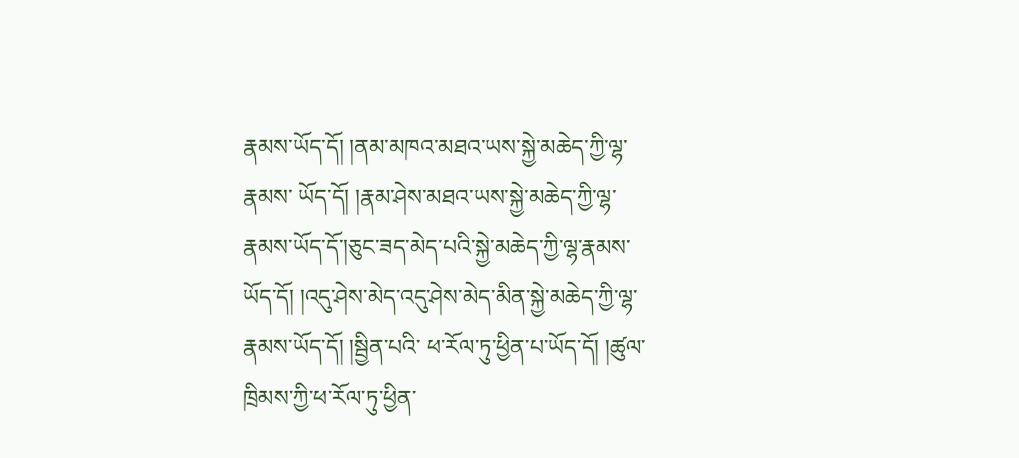རྣམས་ཡོད་དོ། །ནམ་མཁའ་མཐའ་ཡས་སྐྱེ་མཆེད་ཀྱི་ལྷ་རྣམས་ ཡོད་དོ། །རྣམ་ཤེས་མཐའ་ཡས་སྐྱེ་མཆེད་ཀྱི་ལྷ་རྣམས་ཡོད་དོ་།ཅུང་ཟད་མེད་པའི་སྐྱེ་མཆེད་ཀྱི་ལྷ་རྣམས་ཡོད་དོ། །འདུ་ཤེས་མེད་འདུ་ཤེས་མེད་མིན་སྐྱེ་མཆེད་ཀྱི་ལྷ་རྣམས་ཡོད་དོ། །སྦྱིན་པའི་ ཕ་རོལ་ཏུ་ཕྱིན་པ་ཡོད་དོ། །ཚུལ་ཁྲིམས་ཀྱི་ཕ་རོལ་ཏུ་ཕྱིན་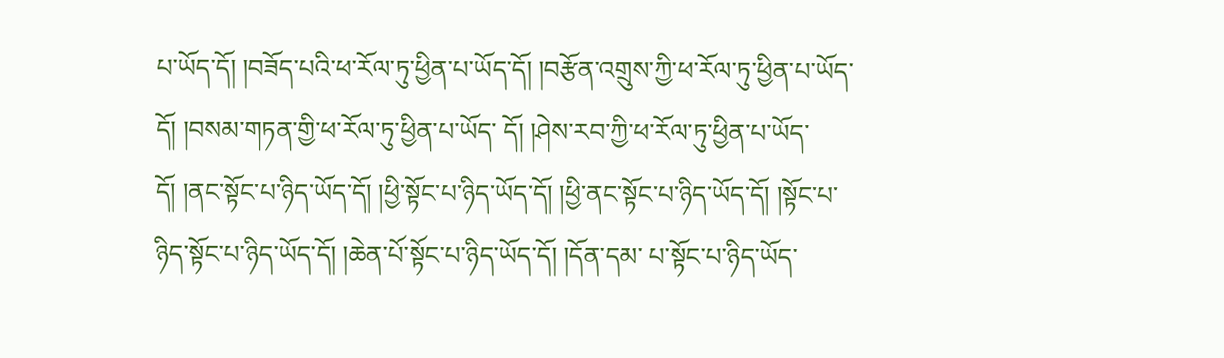པ་ཡོད་དོ། །བཟོད་པའི་ཕ་རོལ་ཏུ་ཕྱིན་པ་ཡོད་དོ། །བརྩོན་འགྲུས་ཀྱི་ཕ་རོལ་ཏུ་ཕྱིན་པ་ཡོད་དོ། །བསམ་གཏན་གྱི་ཕ་རོལ་ཏུ་ཕྱིན་པ་ཡོད་ དོ། །ཤེས་རབ་ཀྱི་ཕ་རོལ་ཏུ་ཕྱིན་པ་ཡོད་དོ། །ནང་སྟོང་པ་ཉིད་ཡོད་དོ། །ཕྱི་སྟོང་པ་ཉིད་ཡོད་དོ། །ཕྱི་ནང་སྟོང་པ་ཉིད་ཡོད་དོ། །སྟོང་པ་ཉིད་སྟོང་པ་ཉིད་ཡོད་དོ། །ཆེན་པོ་སྟོང་པ་ཉིད་ཡོད་དོ། །དོན་དམ་ པ་སྟོང་པ་ཉིད་ཡོད་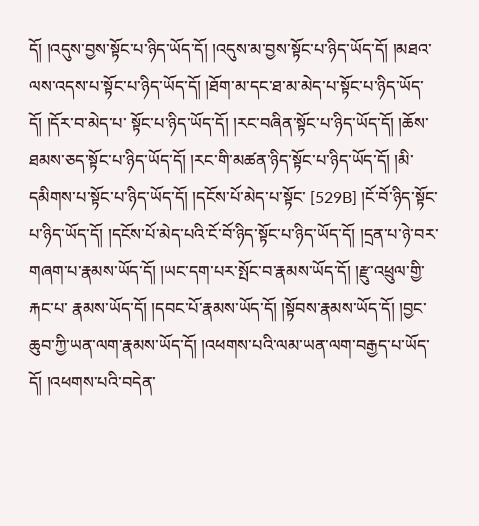དོ། །འདུས་བྱས་སྟོང་པ་ཉིད་ཡོད་དོ། །འདུས་མ་བྱས་སྟོང་པ་ཉིད་ཡོད་དོ། །མཐའ་ལས་འདས་པ་སྟོང་པ་ཉིད་ཡོད་དོ། །ཐོག་མ་དང་ཐ་མ་མེད་པ་སྟོང་པ་ཉིད་ཡོད་དོ། །དོར་བ་མེད་པ་ སྟོང་པ་ཉིད་ཡོད་དོ། །རང་བཞིན་སྟོང་པ་ཉིད་ཡོད་དོ། །ཆོས་ཐམས་ཅད་སྟོང་པ་ཉིད་ཡོད་དོ། །རང་གི་མཚན་ཉིད་སྟོང་པ་ཉིད་ཡོད་དོ། །མི་དམིགས་པ་སྟོང་པ་ཉིད་ཡོད་དོ། །དངོས་པོ་མེད་པ་སྟོང་ [529B] །ངོ་བོ་ཉིད་སྟོང་པ་ཉིད་ཡོད་དོ། །དངོས་པོ་མེད་པའི་ངོ་བོ་ཉིད་སྟོང་པ་ཉིད་ཡོད་དོ། །དྲན་པ་ཉེ་བར་གཞག་པ་རྣམས་ཡོད་དོ། །ཡང་དག་པར་སྤོང་བ་རྣམས་ཡོད་དོ། །རྫུ་འཕྲུལ་གྱི་རྐང་པ་ རྣམས་ཡོད་དོ། །དབང་པོ་རྣམས་ཡོད་དོ། །སྟོབས་རྣམས་ཡོད་དོ། །བྱང་ཆུབ་ཀྱི་ཡན་ལག་རྣམས་ཡོད་དོ། །འཕགས་པའི་ལམ་ཡན་ལག་བརྒྱད་པ་ཡོད་དོ། །འཕགས་པའི་བདེན་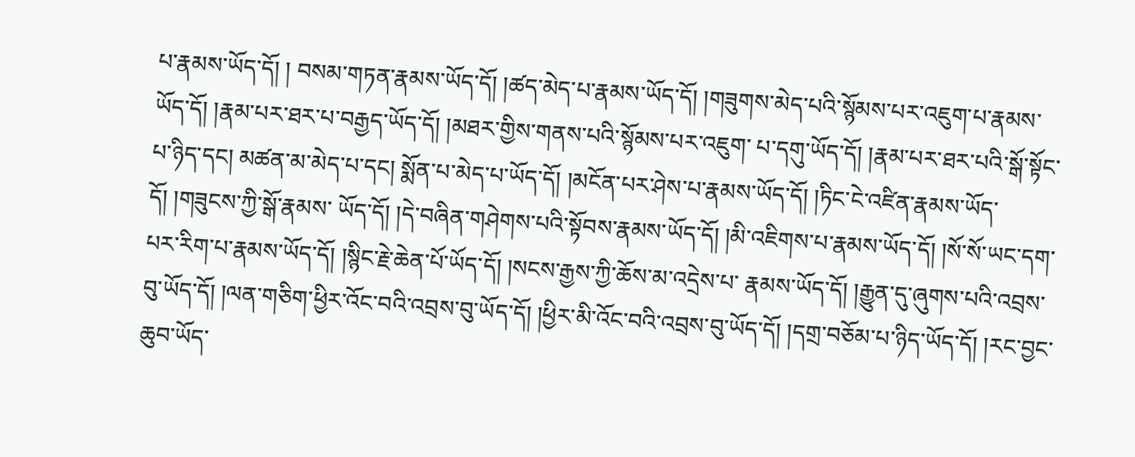པ་རྣམས་ཡོད་དོ། ། བསམ་གཏན་རྣམས་ཡོད་དོ། །ཚད་མེད་པ་རྣམས་ཡོད་དོ། །གཟུགས་མེད་པའི་སྙོམས་པར་འཇུག་པ་རྣམས་ཡོད་དོ། །རྣམ་པར་ཐར་པ་བརྒྱད་ཡོད་དོ། །མཐར་གྱིས་གནས་པའི་སྙོམས་པར་འཇུག་ པ་དགུ་ཡོད་དོ། །རྣམ་པར་ཐར་པའི་སྒོ་སྟོང་པ་ཉིད་དང། མཚན་མ་མེད་པ་དང། སྨོན་པ་མེད་པ་ཡོད་དོ། །མངོན་པར་ཤེས་པ་རྣམས་ཡོད་དོ། །ཏིང་ངེ་འཛིན་རྣམས་ཡོད་དོ། །གཟུངས་ཀྱི་སྒོ་རྣམས་ ཡོད་དོ། །དེ་བཞིན་གཤེགས་པའི་སྟོབས་རྣམས་ཡོད་དོ། །མི་འཇིགས་པ་རྣམས་ཡོད་དོ། །སོ་སོ་ཡང་དག་པར་རིག་པ་རྣམས་ཡོད་དོ། །སྙིང་རྗེ་ཆེན་པོ་ཡོད་དོ། །སངས་རྒྱས་ཀྱི་ཆོས་མ་འདྲེས་པ་ རྣམས་ཡོད་དོ། །རྒྱུན་དུ་ཞུགས་པའི་འབྲས་བུ་ཡོད་དོ། །ལན་གཅིག་ཕྱིར་འོང་བའི་འབྲས་བུ་ཡོད་དོ། །ཕྱིར་མི་འོང་བའི་འབྲས་བུ་ཡོད་དོ། །དགྲ་བཅོམ་པ་ཉིད་ཡོད་དོ། །རང་བྱང་ཆུབ་ཡོད་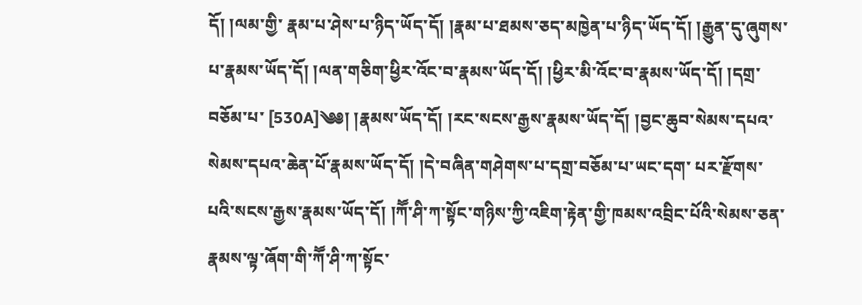དོ། །ལམ་གྱི་ རྣམ་པ་ཤེས་པ་ཉིད་ཡོད་དོ། །རྣམ་པ་ཐམས་ཅད་མཁྱེན་པ་ཉིད་ཡོད་དོ། །རྒྱུན་དུ་ཞུགས་པ་རྣམས་ཡོད་དོ། །ལན་གཅིག་ཕྱིར་འོང་བ་རྣམས་ཡོད་དོ། །ཕྱིར་མི་འོང་བ་རྣམས་ཡོད་དོ། །དགྲ་བཅོམ་པ་ [530A]༄༅། །རྣམས་ཡོད་དོ། །རང་སངས་རྒྱས་རྣམས་ཡོད་དོ། །བྱང་ཆུབ་སེམས་དཔའ་སེམས་དཔའ་ཆེན་པོ་རྣམས་ཡོད་དོ། །དེ་བཞིན་གཤེགས་པ་དགྲ་བཅོམ་པ་ཡང་དག་ པར་རྫོགས་པའི་སངས་རྒྱས་རྣམས་ཡོད་དོ། །ཀཽ་ཤི་ཀ་སྟོང་གཉིས་ཀྱི་འཇིག་རྟེན་གྱི་ཁམས་འབྲིང་པོའི་སེམས་ཅན་རྣམས་ལྟ་ཞོག་གི་ཀཽ་ཤི་ཀ་སྟོང་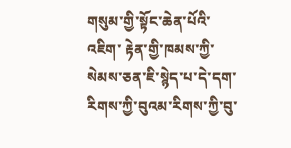གསུམ་གྱི་སྟོང་ཆེན་པོའི་འཇིག་ རྟེན་གྱི་ཁམས་ཀྱི་སེམས་ཅན་ཇི་སྙེད་པ་དེ་དག་རིགས་ཀྱི་བུའམ་རིགས་ཀྱི་བུ་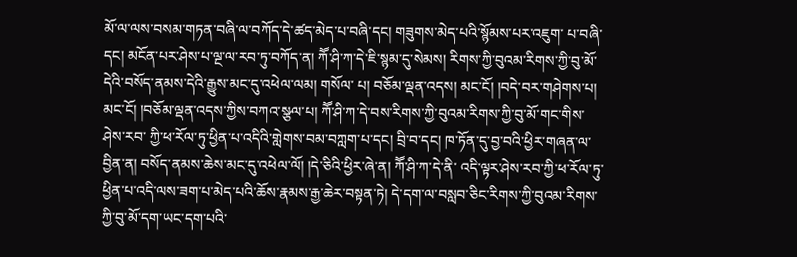མོ་ལ་ལས་བསམ་གཏན་བཞི་ལ་བཀོད་དེ་ཚད་མེད་པ་བཞི་དང། གཟུགས་མེད་པའི་སྙོམས་པར་འཇུག་ པ་བཞི་དང། མངོན་པར་ཤེས་པ་ལྔ་ལ་རབ་ཏུ་བཀོད་ན། ཀཽ་ཤི་ཀ་དེ་ཇི་སྙམ་དུ་སེམས། རིགས་ཀྱི་བུའམ་རིགས་ཀྱི་བུ་མོ་དེའི་བསོད་ནམས་དེའི་རྒྱུས་མང་དུ་འཕེལ་ལམ། གསོལ་ པ། བཅོམ་ལྡན་འདས། མང་ངོ། །བདེ་བར་གཤེགས་པ། མང་ངོ། །བཅོམ་ལྡན་འདས་ཀྱིས་བཀའ་སྩལ་པ། ཀཽ་ཤི་ཀ་དེ་བས་རིགས་ཀྱི་བུའམ་རིགས་ཀྱི་བུ་མོ་གང་གིས་ཤེས་རབ་ ཀྱི་ཕ་རོལ་ཏུ་ཕྱིན་པ་འདིའི་གླེགས་བམ་བཀླག་པ་དང། བྲི་བ་དང། ཁ་ཏོན་དུ་བྱ་བའི་ཕྱིར་གཞན་ལ་བྱིན་ན། བསོད་ནམས་ཆེས་མང་དུ་འཕེལ་ལོ། །དེ་ཅིའི་ཕྱིར་ཞེ་ན། ཀཽ་ཤི་ཀ་དེ་ནི་ འདི་ལྟར་ཤེས་རབ་ཀྱི་ཕ་རོལ་ཏུ་ཕྱིན་པ་འདི་ལས་ཟག་པ་མེད་པའི་ཆོས་རྣམས་རྒྱ་ཆེར་བསྟན་ཏེ། དེ་དག་ལ་བསླབ་ཅིང་རིགས་ཀྱི་བུའམ་རིགས་ཀྱི་བུ་མོ་དག་ཡང་དག་པའི་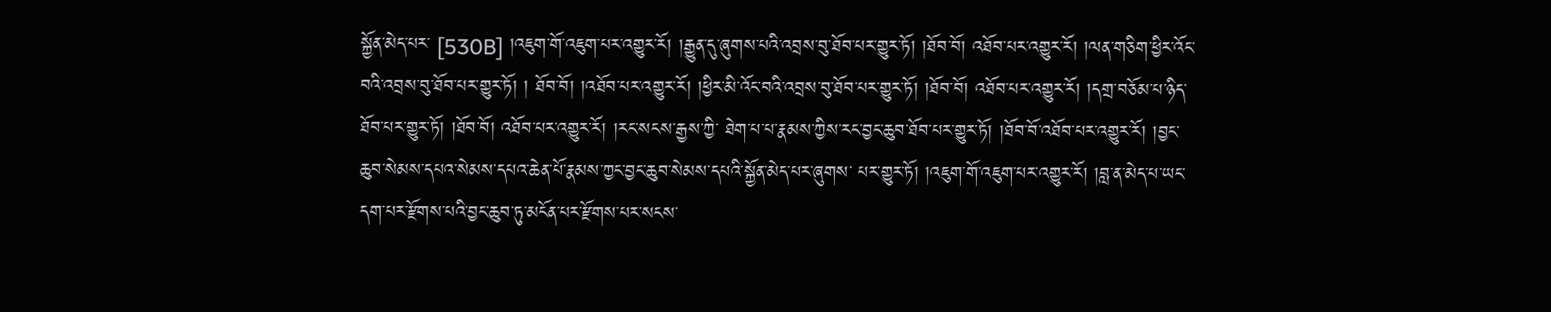སྐྱོན་མེད་པར་ [530B] །འཇུག་གོ་འཇུག་པར་འགྱུར་རོ། །རྒྱུན་དུ་ཞུགས་པའི་འབྲས་བུ་ཐོབ་པར་གྱུར་ཏོ། །ཐོབ་བོ། འཐོབ་པར་འགྱུར་རོ། །ལན་གཅིག་ཕྱིར་འོང་བའི་འབྲས་བུ་ཐོབ་པར་གྱུར་ཏོ། ། ཐོབ་བོ། །འཐོབ་པར་འགྱུར་རོ། །ཕྱིར་མི་འོང་བའི་འབྲས་བུ་ཐོབ་པར་གྱུར་ཏོ། །ཐོབ་བོ། འཐོབ་པར་འགྱུར་རོ། །དགྲ་བཅོམ་པ་ཉིད་ཐོབ་པར་གྱུར་ཏོ། །ཐོབ་བོ། འཐོབ་པར་འགྱུར་རོ། །རང་སངས་རྒྱས་ཀྱི་ ཐེག་པ་པ་རྣམས་ཀྱིས་རང་བྱང་ཆུབ་ཐོབ་པར་གྱུར་ཏོ། །ཐོབ་བོ་འཐོབ་པར་འགྱུར་རོ། །བྱང་ཆུབ་སེམས་དཔའ་སེམས་དཔའ་ཆེན་པོ་རྣམས་ཀྱང་བྱང་ཆུབ་སེམས་དཔའི་སྐྱོན་མེད་པར་ཞུགས་ པར་གྱུར་ཏོ། །འཇུག་གོ་འཇུག་པར་འགྱུར་རོ། །བླ་ན་མེད་པ་ཡང་དག་པར་རྫོགས་པའི་བྱང་ཆུབ་ཏུ་མངོན་པར་རྫོགས་པར་སངས་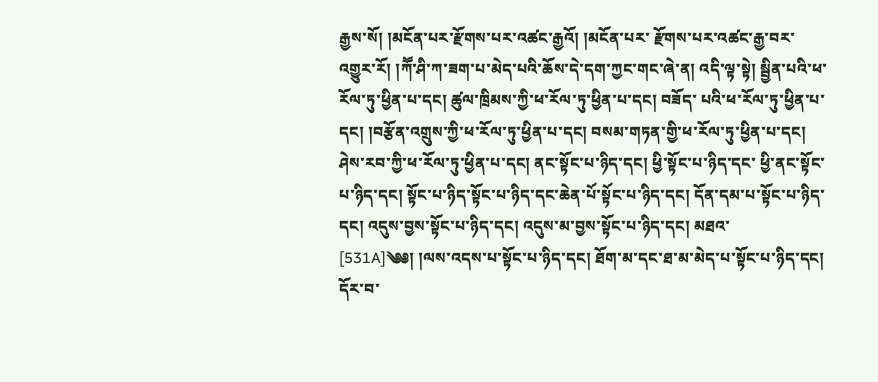རྒྱས་སོ། །མངོན་པར་རྫོགས་པར་འཚང་རྒྱའོ། །མངོན་པར་ རྫོགས་པར་འཚང་རྒྱ་བར་འགྱུར་རོ། །ཀཽ་ཤི་ཀ་ཟག་པ་མེད་པའི་ཆོས་དེ་དག་ཀྱང་གང་ཞེ་ན། འདི་ལྟ་སྟེ། སྦྱིན་པའི་ཕ་རོལ་ཏུ་ཕྱིན་པ་དང། ཚུལ་ཁྲིམས་ཀྱི་ཕ་རོལ་ཏུ་ཕྱིན་པ་དང། བཟོད་ པའི་ཕ་རོལ་ཏུ་ཕྱིན་པ་དང། །བརྩོན་འགྲུས་ཀྱི་ཕ་རོལ་ཏུ་ཕྱིན་པ་དང། བསམ་གཏན་གྱི་ཕ་རོལ་ཏུ་ཕྱིན་པ་དང། ཤེས་རབ་ཀྱི་ཕ་རོལ་ཏུ་ཕྱིན་པ་དང། ནང་སྟོང་པ་ཉིད་དང། ཕྱི་སྟོང་པ་ཉིད་དང་ ཕྱི་ནང་སྟོང་པ་ཉིད་དང། སྟོང་པ་ཉིད་སྟོང་པ་ཉིད་དང་ཆེན་པོ་སྟོང་པ་ཉིད་དང། དོན་དམ་པ་སྟོང་པ་ཉིད་དང། འདུས་བྱས་སྟོང་པ་ཉིད་དང། འདུས་མ་བྱས་སྟོང་པ་ཉིད་དང། མཐའ་ [531A]༄༅། །ལས་འདས་པ་སྟོང་པ་ཉིད་དང། ཐོག་མ་དང་ཐ་མ་མེད་པ་སྟོང་པ་ཉིད་དང། དོར་བ་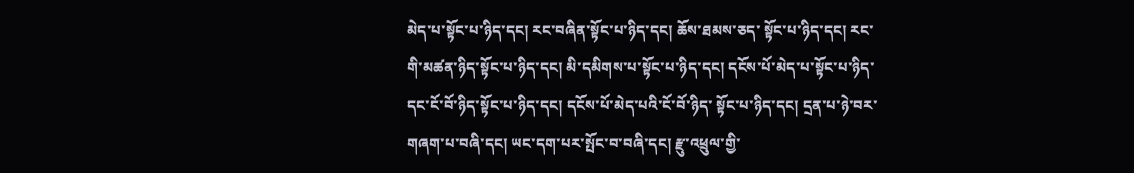མེད་པ་སྟོང་པ་ཉིད་དང། རང་བཞིན་སྟོང་པ་ཉིད་དང། ཆོས་ཐམས་ཅད་ སྟོང་པ་ཉིད་དང། རང་གི་མཚན་ཉིད་སྟོང་པ་ཉིད་དང། མི་དམིགས་པ་སྟོང་པ་ཉིད་དང། དངོས་པོ་མེད་པ་སྟོང་པ་ཉིད་དང་ངོ་བོ་ཉིད་སྟོང་པ་ཉིད་དང། དངོས་པོ་མེད་པའི་ངོ་བོ་ཉིད་ སྟོང་པ་ཉིད་དང། དྲན་པ་ཉེ་བར་གཞག་པ་བཞི་དང། ཡང་དག་པར་སྤོང་བ་བཞི་དང། རྫུ་འཕྲུལ་གྱི་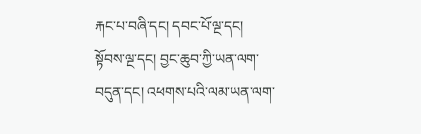རྐང་པ་བཞི་དང། དབང་པོ་ལྔ་དང། སྟོབས་ལྔ་དང། བྱང་ཆུབ་ཀྱི་ཡན་ལག་ བདུན་དང། འཕགས་པའི་ལམ་ཡན་ལག་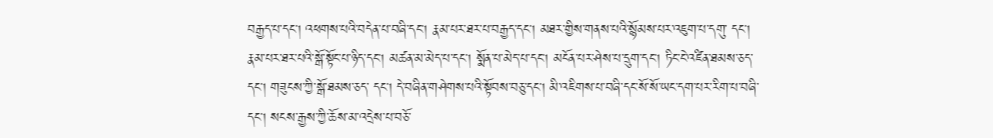བརྒྱད་པ་དང། འཕགས་པའི་བདེན་པ་བཞི་དང། རྣམ་པར་ཐར་པ་བརྒྱད་དང། མཐར་གྱིས་གནས་པའི་སྙོམས་པར་འཇུག་པ་དགུ་ དང། རྣམ་པར་ཐར་པའི་སྒོ་སྟོང་པ་ཉིད་དང། མཚན་མ་མེད་པ་དང། སྨོན་པ་མེད་པ་དང། མངོན་པར་ཤེས་པ་དྲུག་དང། ཏིང་ངེ་འཛིན་ཐམས་ཅད་དང། གཟུངས་ཀྱི་སྒོ་ཐམས་ཅད་ དང། དེ་བཞིན་གཤེགས་པའི་སྟོབས་བཅུ་དང། མི་འཇིགས་པ་བཞི་དང་སོ་སོ་ཡང་དག་པར་རིག་པ་བཞི་དང། སངས་རྒྱས་ཀྱི་ཆོས་མ་འདྲེས་པ་བཅོ་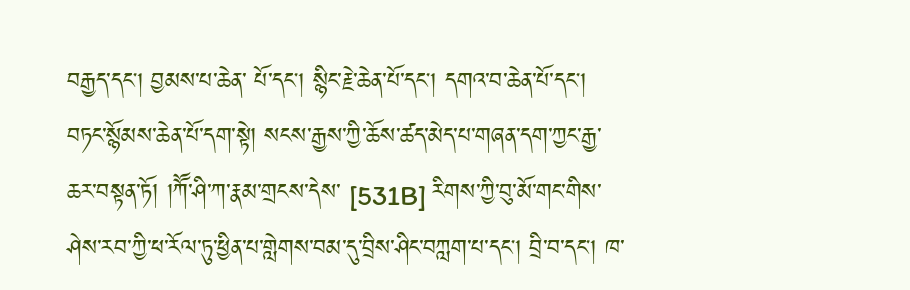བརྒྱད་དང། བྱམས་པ་ཆེན་ པོ་དང། སྙིང་རྗེ་ཆེན་པོ་དང། དགའ་བ་ཆེན་པོ་དང། བཏང་སྙོམས་ཆེན་པོ་དག་སྟེ། སངས་རྒྱས་ཀྱི་ཆོས་ཚད་མེད་པ་གཞན་དག་ཀྱང་རྒྱ་ཆར་བསྟན་ཏོ། །ཀཽ་ཤི་ཀ་རྣམ་གྲངས་དེས་ [531B] རིགས་ཀྱི་བུ་མོ་གང་གིས་ཤེས་རབ་ཀྱི་ཕ་རོལ་ཏུ་ཕྱིན་པ་གླེགས་བམ་དུ་བྲིས་ཤིང་བཀླག་པ་དང། བྲི་བ་དང། ཁ་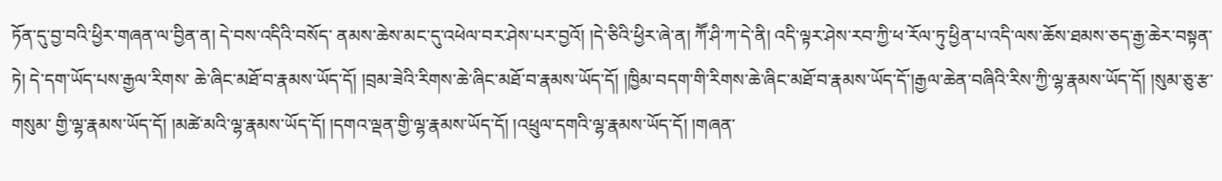ཏོན་དུ་བྱ་བའི་ཕྱིར་གཞན་ལ་བྱིན་ན། དེ་བས་འདིའི་བསོད་ ནམས་ཆེས་མང་དུ་འཕེལ་བར་ཤེས་པར་བྱའོ། །དེ་ཅིའི་ཕྱིར་ཞེ་ན། ཀཽ་ཤི་ཀ་དེ་ནི། འདི་ལྟར་ཤེས་རབ་ཀྱི་ཕ་རོལ་ཏུ་ཕྱིན་པ་འདི་ལས་ཆོས་ཐམས་ཅད་རྒྱ་ཆེར་བསྟན་ཏེ། དེ་དག་ཡོད་པས་རྒྱལ་རིགས་ ཆེ་ཞིང་མཐོ་བ་རྣམས་ཡོད་དོ། །བྲམ་ཟེའི་རིགས་ཆེ་ཞིང་མཐོ་བ་རྣམས་ཡོད་དོ། །ཁྱིམ་བདག་གི་རིགས་ཆེ་ཞིང་མཐོ་བ་རྣམས་ཡོད་དོ་།རྒྱལ་ཆེན་བཞིའི་རིས་ཀྱི་ལྷ་རྣམས་ཡོད་དོ། །སུམ་ཅུ་རྩ་གསུམ་ གྱི་ལྷ་རྣམས་ཡོད་དོ། །མཚེ་མའི་ལྷ་རྣམས་ཡོད་དོ། །དགའ་ལྡན་གྱི་ལྷ་རྣམས་ཡོད་དོ། །འཕྲུལ་དགའི་ལྷ་རྣམས་ཡོད་དོ། །གཞན་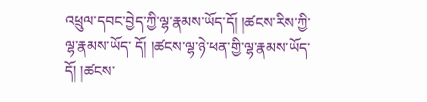འཕྲུལ་དབང་བྱེད་ཀྱི་ལྷ་རྣམས་ཡོད་དོ། །ཚངས་རིས་ཀྱི་ལྷ་རྣམས་ཡོད་ དོ། །ཚངས་ལྷ་ཉེ་ཕན་གྱི་ལྷ་རྣམས་ཡོད་དོ། །ཚངས་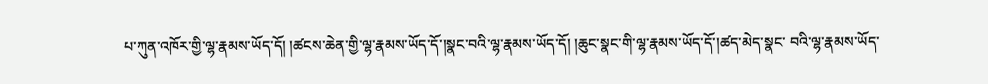པ་ཀུན་འཁོར་གྱི་ལྷ་རྣམས་ཡོད་དོ། །ཚངས་ཆེན་གྱི་ལྷ་རྣམས་ཡོད་དོ་།སྣང་བའི་ལྷ་རྣམས་ཡོད་དོ། །ཆུང་སྣང་གི་ལྷ་རྣམས་ཡོད་དོ་།ཚད་མེད་སྣང་ བའི་ལྷ་རྣམས་ཡོད་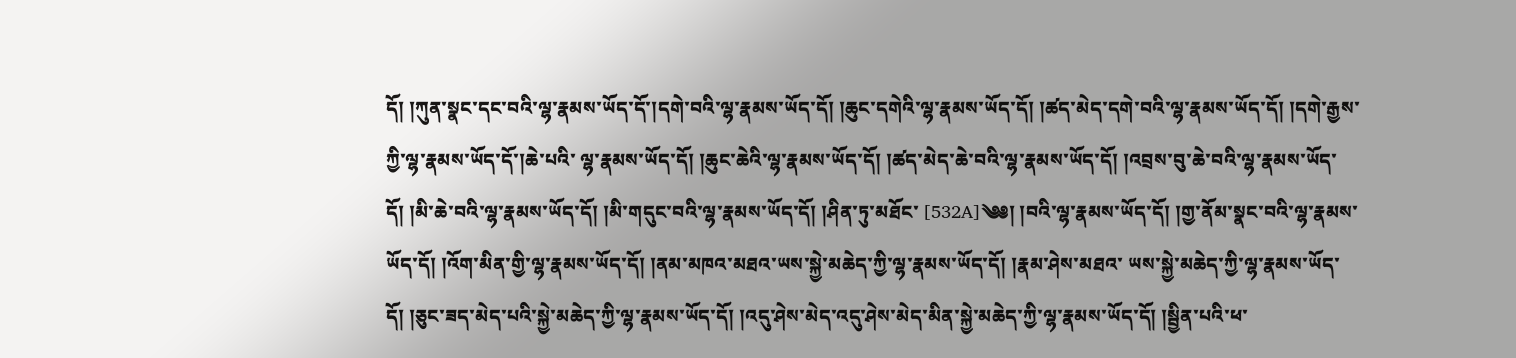དོ། །ཀུན་སྣང་དང་བའི་ལྷ་རྣམས་ཡོད་དོ་།དགེ་བའི་ལྷ་རྣམས་ཡོད་དོ། །ཆུང་དགེའི་ལྷ་རྣམས་ཡོད་དོ། །ཚད་མེད་དགེ་བའི་ལྷ་རྣམས་ཡོད་དོ། །དགེ་རྒྱས་ཀྱི་ལྷ་རྣམས་ཡོད་དོ་།ཆེ་པའི་ ལྷ་རྣམས་ཡོད་དོ། །ཆུང་ཆེའི་ལྷ་རྣམས་ཡོད་དོ། །ཚད་མེད་ཆེ་བའི་ལྷ་རྣམས་ཡོད་དོ། །འབྲས་བུ་ཆེ་བའི་ལྷ་རྣམས་ཡོད་དོ། །མི་ཆེ་བའི་ལྷ་རྣམས་ཡོད་དོ། །མི་གདུང་བའི་ལྷ་རྣམས་ཡོད་དོ། །ཤིན་ཏུ་མཐོང་ [532A]༄༅། །བའི་ལྷ་རྣམས་ཡོད་དོ། །གྱ་ནོམ་སྣང་བའི་ལྷ་རྣམས་ཡོད་དོ། །འོག་མིན་གྱི་ལྷ་རྣམས་ཡོད་དོ། །ནམ་མཁའ་མཐའ་ཡས་སྐྱེ་མཆེད་ཀྱི་ལྷ་རྣམས་ཡོད་དོ། །རྣམ་ཤེས་མཐའ་ ཡས་སྐྱེ་མཆེད་ཀྱི་ལྷ་རྣམས་ཡོད་དོ། །ཅུང་ཟད་མེད་པའི་སྐྱེ་མཆེད་ཀྱི་ལྷ་རྣམས་ཡོད་དོ། །འདུ་ཤེས་མེད་འདུ་ཤེས་མེད་མིན་སྐྱེ་མཆེད་ཀྱི་ལྷ་རྣམས་ཡོད་དོ། །སྦྱིན་པའི་ཕ་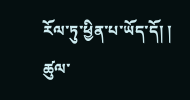རོལ་ཏུ་ཕྱིན་པ་ཡོད་དོ། ། ཚུལ་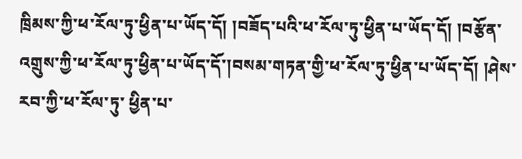ཁྲིམས་ཀྱི་ཕ་རོལ་ཏུ་ཕྱིན་པ་ཡོད་དོ། །བཟོད་པའི་ཕ་རོལ་ཏུ་ཕྱིན་པ་ཡོད་དོ། །བརྩོན་འགྲུས་ཀྱི་ཕ་རོལ་ཏུ་ཕྱིན་པ་ཡོད་དོ་།བསམ་གཏན་གྱི་ཕ་རོལ་ཏུ་ཕྱིན་པ་ཡོད་དོ། །ཤེས་རབ་ཀྱི་ཕ་རོལ་ཏུ་ ཕྱིན་པ་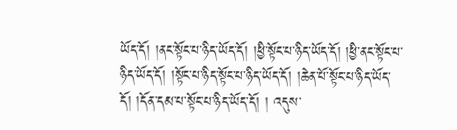ཡོད་དོ། །ནང་སྟོང་པ་ཉིད་ཡོད་དོ། །ཕྱི་སྟོང་པ་ཉིད་ཡོད་དོ། །ཕྱི་ནང་སྟོང་པ་ཉིད་ཡོད་དོ། །སྟོང་པ་ཉིད་སྟོང་པ་ཉིད་ཡོད་དོ། །ཆེན་པོ་སྟོང་པ་ཉིད་ཡོད་དོ། །དོན་དམ་པ་སྟོང་པ་ཉིད་ཡོད་དོ། ། འདུས་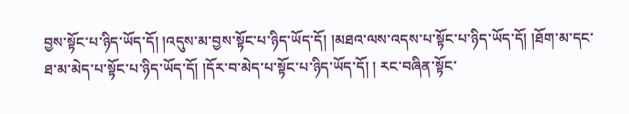བྱས་སྟོང་པ་ཉིད་ཡོད་དོ། །འདུས་མ་བྱས་སྟོང་པ་ཉིད་ཡོད་དོ། །མཐའ་ལས་འདས་པ་སྟོང་པ་ཉིད་ཡོད་དོ། །ཐོག་མ་དང་ཐ་མ་མེད་པ་སྟོང་པ་ཉིད་ཡོད་དོ། །དོར་བ་མེད་པ་སྟོང་པ་ཉིད་ཡོད་དོ། ། རང་བཞིན་སྟོང་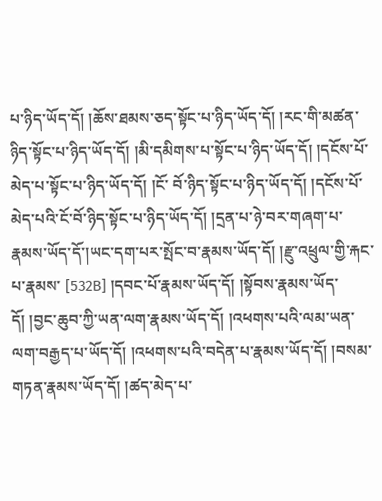པ་ཉིད་ཡོད་དོ། །ཆོས་ཐམས་ཅད་སྟོང་པ་ཉིད་ཡོད་དོ། །རང་གི་མཚན་ཉིད་སྟོང་པ་ཉིད་ཡོད་དོ། །མི་དམིགས་པ་སྟོང་པ་ཉིད་ཡོད་དོ། །དངོས་པོ་མེད་པ་སྟོང་པ་ཉིད་ཡོད་དོ། །ངོ་ བོ་ཉིད་སྟོང་པ་ཉིད་ཡོད་དོ། །དངོས་པོ་མེད་པའི་ངོ་བོ་ཉིད་སྟོང་པ་ཉིད་ཡོད་དོ། །དྲན་པ་ཉེ་བར་གཞག་པ་རྣམས་ཡོད་དོ་།ཡང་དག་པར་སྤོང་བ་རྣམས་ཡོད་དོ། །རྫུ་འཕྲུལ་གྱི་རྐང་པ་རྣམས་ [532B] །དབང་པོ་རྣམས་ཡོད་དོ། །སྟོབས་རྣམས་ཡོད་དོ། །བྱང་ཆུབ་ཀྱི་ཡན་ལག་རྣམས་ཡོད་དོ། །འཕགས་པའི་ལམ་ཡན་ལག་བརྒྱད་པ་ཡོད་དོ། །འཕགས་པའི་བདེན་པ་རྣམས་ཡོད་དོ། །བསམ་ གཏན་རྣམས་ཡོད་དོ། །ཚད་མེད་པ་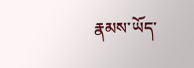རྣམས་ཡོད་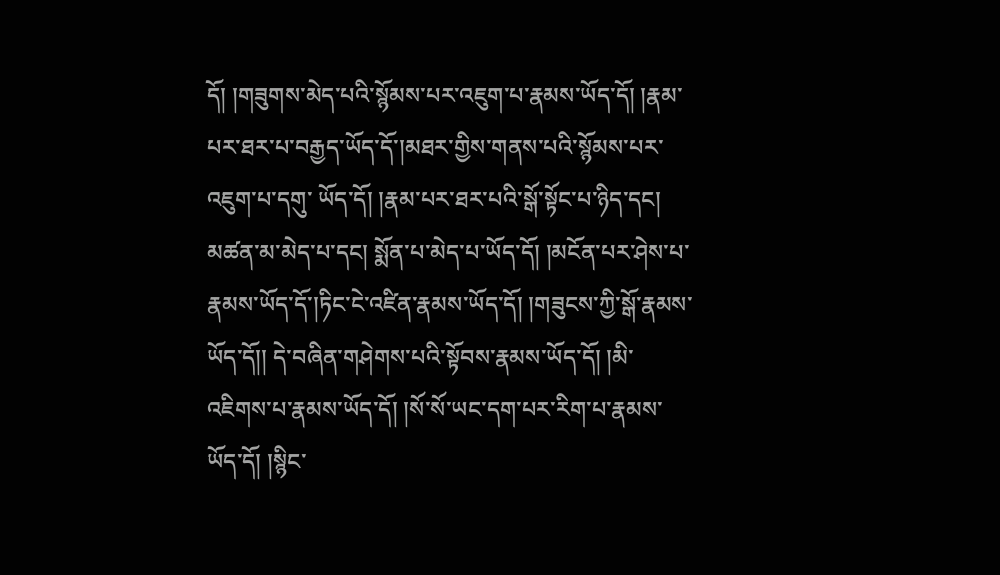དོ། །གཟུགས་མེད་པའི་སྙོམས་པར་འཇུག་པ་རྣམས་ཡོད་དོ། །རྣམ་པར་ཐར་པ་བརྒྱད་ཡོད་དོ་།མཐར་གྱིས་གནས་པའི་སྙོམས་པར་འཇུག་པ་དགུ་ ཡོད་དོ། །རྣམ་པར་ཐར་པའི་སྒོ་སྟོང་པ་ཉིད་དང། མཚན་མ་མེད་པ་དང། སྨོན་པ་མེད་པ་ཡོད་དོ། །མངོན་པར་ཤེས་པ་རྣམས་ཡོད་དོ་།ཏིང་ངེ་འཛིན་རྣམས་ཡོད་དོ། །གཟུངས་ཀྱི་སྒོ་རྣམས་ཡོད་དོ།། དེ་བཞིན་གཤེགས་པའི་སྟོབས་རྣམས་ཡོད་དོ། །མི་འཇིགས་པ་རྣམས་ཡོད་དོ། །སོ་སོ་ཡང་དག་པར་རིག་པ་རྣམས་ཡོད་དོ། །སྙིང་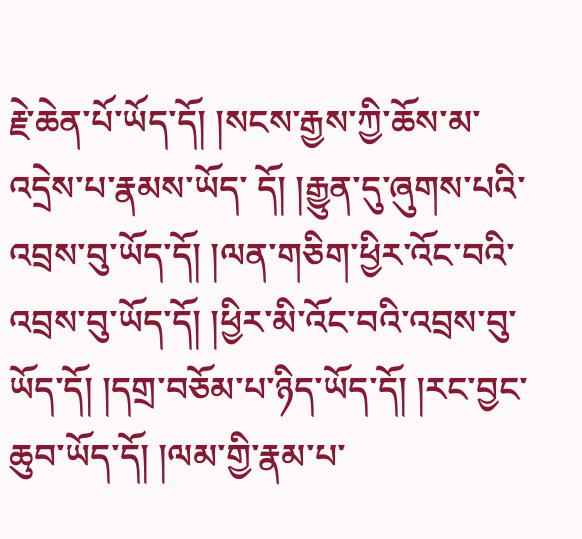རྗེ་ཆེན་པོ་ཡོད་དོ། །སངས་རྒྱས་ཀྱི་ཆོས་མ་འདྲེས་པ་རྣམས་ཡོད་ དོ། །རྒྱུན་དུ་ཞུགས་པའི་འབྲས་བུ་ཡོད་དོ། །ལན་གཅིག་ཕྱིར་འོང་བའི་འབྲས་བུ་ཡོད་དོ། །ཕྱིར་མི་འོང་བའི་འབྲས་བུ་ཡོད་དོ། །དགྲ་བཅོམ་པ་ཉིད་ཡོད་དོ། །རང་བྱང་ཆུབ་ཡོད་དོ། །ལམ་གྱི་རྣམ་པ་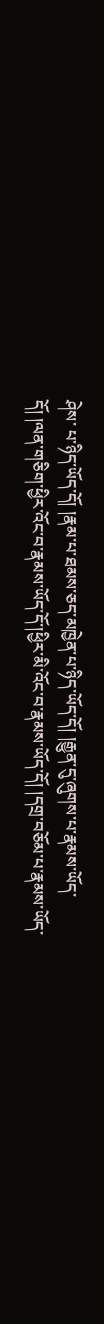ཤེས་ པ་ཉིད་ཡོད་དོ། །རྣམ་པ་ཐམས་ཅད་མཁྱེན་པ་ཉིད་ཡོད་དོ། །རྒྱུན་དུ་ཞུགས་པ་རྣམས་ཡོད་དོ། །ལན་གཅིག་ཕྱིར་འོང་བ་རྣམས་ཡོད་དོ་།ཕྱིར་མི་འོང་བ་རྣམས་ཡོད་དོ། །དགྲ་བཅོམ་པ་རྣམས་ཡོད་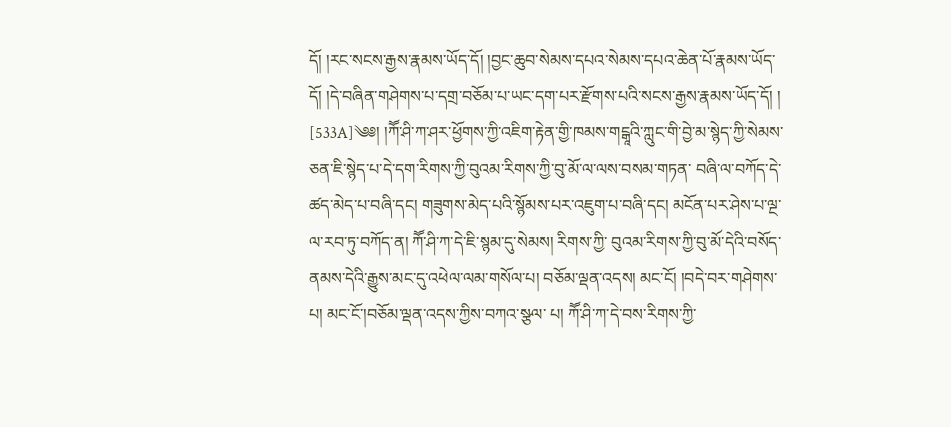དོ། །རང་སངས་རྒྱས་རྣམས་ཡོད་དོ། །བྱང་ཆུབ་སེམས་དཔའ་སེམས་དཔའ་ཆེན་པོ་རྣམས་ཡོད་དོ། །དེ་བཞིན་གཤེགས་པ་དགྲ་བཅོམ་པ་ཡང་དག་པར་རྫོགས་པའི་སངས་རྒྱས་རྣམས་ཡོད་དོ། ། [533A]༄༅། །ཀཽ་ཤི་ཀ་ཤར་ཕྱོགས་ཀྱི་འཇིག་རྟེན་གྱི་ཁམས་གངྒཱའི་ཀླུང་གི་བྱེ་མ་སྙེད་ཀྱི་སེམས་ཅན་ཇི་སྙེད་པ་དེ་དག་རིགས་ཀྱི་བུའམ་རིགས་ཀྱི་བུ་མོ་ལ་ལས་བསམ་གཏན་ བཞི་ལ་བཀོད་དེ་ཚད་མེད་པ་བཞི་དང། གཟུགས་མེད་པའི་སྙོམས་པར་འཇུག་པ་བཞི་དང། མངོན་པར་ཤེས་པ་ལྔ་ལ་རབ་ཏུ་བཀོད་ན། ཀཽ་ཤི་ཀ་དེ་ཇི་སྙམ་དུ་སེམས། རིགས་ཀྱི་ བུའམ་རིགས་ཀྱི་བུ་མོ་དེའི་བསོད་ནམས་དེའི་རྒྱུས་མང་དུ་འཕེལ་ལམ་གསོལ་པ། བཅོམ་ལྡན་འདས། མང་ངོ། །བདེ་བར་གཤེགས་པ། མང་ངོ་།བཅོམ་ལྡན་འདས་ཀྱིས་བཀའ་སྩལ་ པ། ཀཽ་ཤི་ཀ་དེ་བས་རིགས་ཀྱི་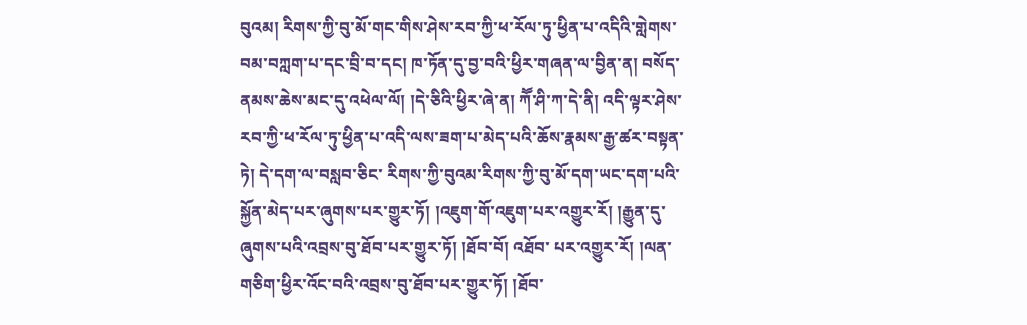བུའམ། རིགས་ཀྱི་བུ་མོ་གང་གིས་ཤེས་རབ་ཀྱི་ཕ་རོལ་ཏུ་ཕྱིན་པ་འདིའི་གླེགས་བམ་བཀླག་པ་དང་བྲི་བ་དང། ཁ་ཏོན་དུ་བྱ་བའི་ཕྱིར་གཞན་ལ་བྱིན་ན། བསོད་ ནམས་ཆེས་མང་དུ་འཕེལ་ལོ། །དེ་ཅིའི་ཕྱིར་ཞེ་ན། ཀཽ་ཤི་ཀ་དེ་ནི། འདི་ལྟར་ཤེས་རབ་ཀྱི་ཕ་རོལ་ཏུ་ཕྱིན་པ་འདི་ལས་ཟག་པ་མེད་པའི་ཆོས་རྣམས་རྒྱ་ཚར་བསྟན་ཏེ། དེ་དག་ལ་བསླབ་ཅིང་ རིགས་ཀྱི་བུའམ་རིགས་ཀྱི་བུ་མོ་དག་ཡང་དག་པའི་སྐྱོན་མེད་པར་ཞུགས་པར་གྱུར་ཏོ། །འཇུག་གོ་འཇུག་པར་འགྱུར་རོ། །རྒྱུན་དུ་ཞུགས་པའི་འབྲས་བུ་ཐོབ་པར་གྱུར་ཏོ། །ཐོབ་བོ། འཐོབ་ པར་འགྱུར་རོ། །ལན་གཅིག་ཕྱིར་འོང་བའི་འབྲས་བུ་ཐོབ་པར་གྱུར་ཏོ། །ཐོབ་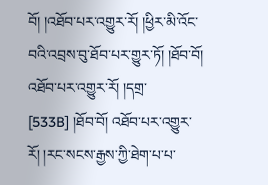བོ། །འཐོབ་པར་འགྱུར་རོ། །ཕྱིར་མི་འོང་བའི་འབྲས་བུ་ཐོབ་པར་གྱུར་ཏོ། །ཐོབ་བོ། འཐོབ་པར་འགྱུར་རོ། །དགྲ་ [533B] །ཐོབ་བོ། འཐོབ་པར་འགྱུར་རོ། །རང་སངས་རྒྱས་ཀྱི་ཐེག་པ་པ་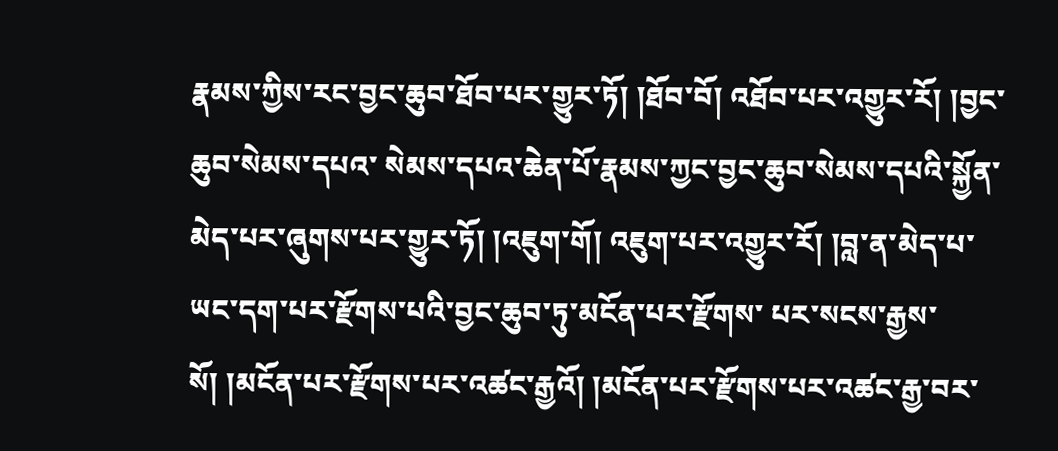རྣམས་ཀྱིས་རང་བྱང་ཆུབ་ཐོབ་པར་གྱུར་ཏོ། །ཐོབ་བོ། འཐོབ་པར་འགྱུར་རོ། །བྱང་ཆུབ་སེམས་དཔའ་ སེམས་དཔའ་ཆེན་པོ་རྣམས་ཀྱང་བྱང་ཆུབ་སེམས་དཔའི་སྐྱོན་མེད་པར་ཞུགས་པར་གྱུར་ཏོ། །འཇུག་གོ། འཇུག་པར་འགྱུར་རོ། །བླ་ན་མེད་པ་ཡང་དག་པར་རྫོགས་པའི་བྱང་ཆུབ་ཏུ་མངོན་པར་རྫོགས་ པར་སངས་རྒྱས་སོ། །མངོན་པར་རྫོགས་པར་འཚང་རྒྱའོ། །མངོན་པར་རྫོགས་པར་འཚང་རྒྱ་བར་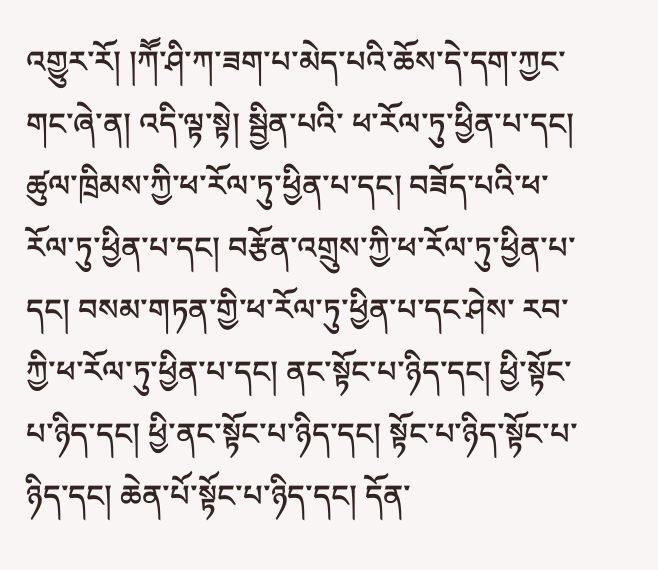འགྱུར་རོ། །ཀཽ་ཤི་ཀ་ཟག་པ་མེད་པའི་ཆོས་དེ་དག་ཀྱང་གང་ཞེ་ན། འདི་ལྟ་སྟེ། སྦྱིན་པའི་ ཕ་རོལ་ཏུ་ཕྱིན་པ་དང། ཚུལ་ཁྲིམས་ཀྱི་ཕ་རོལ་ཏུ་ཕྱིན་པ་དང། བཟོད་པའི་ཕ་རོལ་ཏུ་ཕྱིན་པ་དང། བརྩོན་འགྲུས་ཀྱི་ཕ་རོལ་ཏུ་ཕྱིན་པ་དང། བསམ་གཏན་གྱི་ཕ་རོལ་ཏུ་ཕྱིན་པ་དང་ཤེས་ རབ་ཀྱི་ཕ་རོལ་ཏུ་ཕྱིན་པ་དང། ནང་སྟོང་པ་ཉིད་དང། ཕྱི་སྟོང་པ་ཉིད་དང། ཕྱི་ནང་སྟོང་པ་ཉིད་དང། སྟོང་པ་ཉིད་སྟོང་པ་ཉིད་དང། ཆེན་པོ་སྟོང་པ་ཉིད་དང། དོན་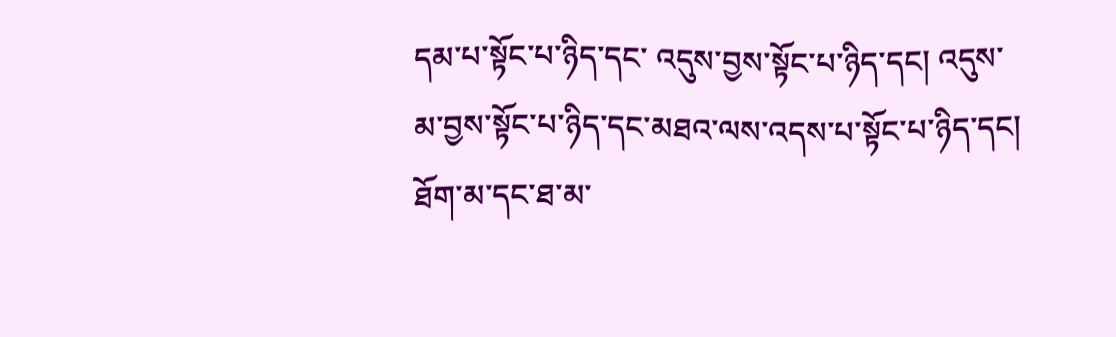དམ་པ་སྟོང་པ་ཉིད་དང་ འདུས་བྱས་སྟོང་པ་ཉིད་དང། འདུས་མ་བྱས་སྟོང་པ་ཉིད་དང་མཐའ་ལས་འདས་པ་སྟོང་པ་ཉིད་དང། ཐོག་མ་དང་ཐ་མ་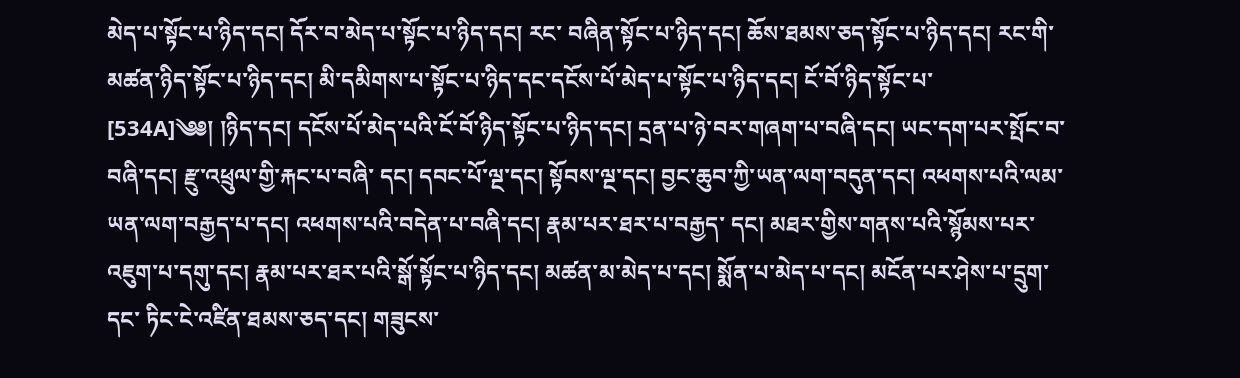མེད་པ་སྟོང་པ་ཉིད་དང། དོར་བ་མེད་པ་སྟོང་པ་ཉིད་དང། རང་ བཞིན་སྟོང་པ་ཉིད་དང། ཆོས་ཐམས་ཅད་སྟོང་པ་ཉིད་དང། རང་གི་མཚན་ཉིད་སྟོང་པ་ཉིད་དང། མི་དམིགས་པ་སྟོང་པ་ཉིད་དང་དངོས་པོ་མེད་པ་སྟོང་པ་ཉིད་དང། ངོ་བོ་ཉིད་སྟོང་པ་ [534A]༄༅། །ཉིད་དང། དངོས་པོ་མེད་པའི་ངོ་བོ་ཉིད་སྟོང་པ་ཉིད་དང། དྲན་པ་ཉེ་བར་གཞག་པ་བཞི་དང། ཡང་དག་པར་སྤོང་བ་བཞི་དང། རྫུ་འཕྲུལ་གྱི་རྐང་པ་བཞི་ དང། དབང་པོ་ལྔ་དང། སྟོབས་ལྔ་དང། བྱང་ཆུབ་ཀྱི་ཡན་ལག་བདུན་དང། འཕགས་པའི་ལམ་ཡན་ལག་བརྒྱད་པ་དང། འཕགས་པའི་བདེན་པ་བཞི་དང། རྣམ་པར་ཐར་པ་བརྒྱད་ དང། མཐར་གྱིས་གནས་པའི་སྙོམས་པར་འཇུག་པ་དགུ་དང། རྣམ་པར་ཐར་པའི་སྒོ་སྟོང་པ་ཉིད་དང། མཚན་མ་མེད་པ་དང། སྨོན་པ་མེད་པ་དང། མངོན་པར་ཤེས་པ་དྲུག་དང་ ཏིང་ངེ་འཛིན་ཐམས་ཅད་དང། གཟུངས་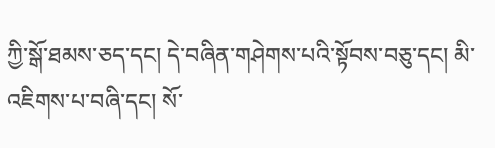ཀྱི་སྒོ་ཐམས་ཅད་དང། དེ་བཞིན་གཤེགས་པའི་སྟོབས་བཅུ་དང། མི་འཇིགས་པ་བཞི་དང། སོ་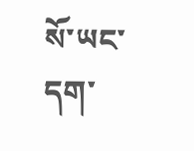སོ་ཡང་དག་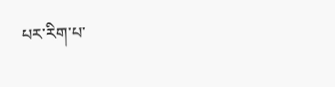པར་རིག་པ་